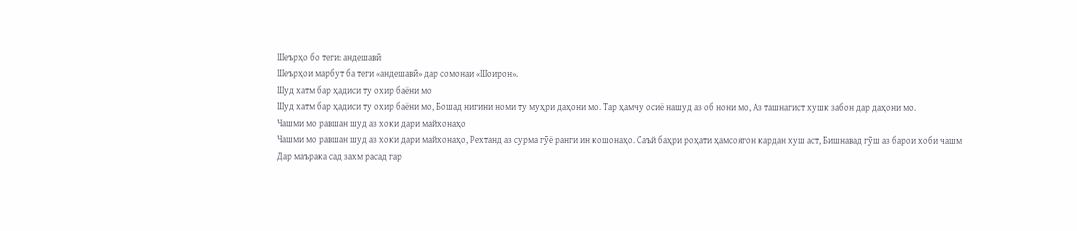Шеърҳо бо теги: андешавӣ
Шеърҳои марбут ба теги «андешавӣ» дар сомонаи «Шоирон».
Шуд хатм бар ҳадиси ту охир баёни мо
Шуд хатм бар ҳадиси ту охир баёни мо, Бошад нигини номи ту муҳри даҳони мо. Тар ҳамчу осиё нашуд аз об нони мо, Аз ташнагист хушк забон дар даҳони мо.
Чашми мо равшан шуд аз хоки дари майхонаҳо
Чашми мо равшан шуд аз хоки дари майхонаҳо, Рехтанд аз сурма гӯё ранги ин кошонаҳо. Саъй баҳри роҳати ҳамсоягон кардан хуш аст, Бишнавад гӯш аз барои хоби чашм
Дар маърака сад захм расад гар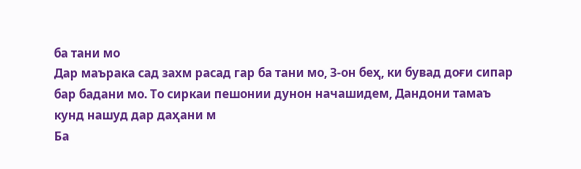ба тани мо
Дар маърака сад захм расад гар ба тани мо, З-он беҳ, ки бувад доғи сипар бар бадани мо. То сиркаи пешонии дунон начашидем, Дандони тамаъ кунд нашуд дар даҳани м
Ба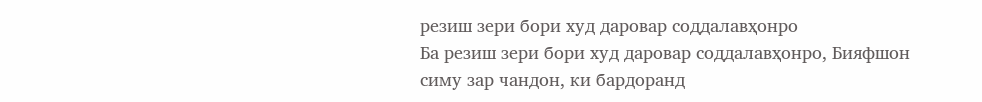резиш зери бори худ даровар соддалавҳонро
Ба резиш зери бори худ даровар соддалавҳонро, Бияфшон симу зар чандон, ки бардоранд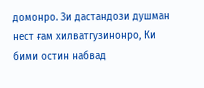домонро. Зи дастандози душман нест ғам хилватгузинонро, Ки бими остин набвад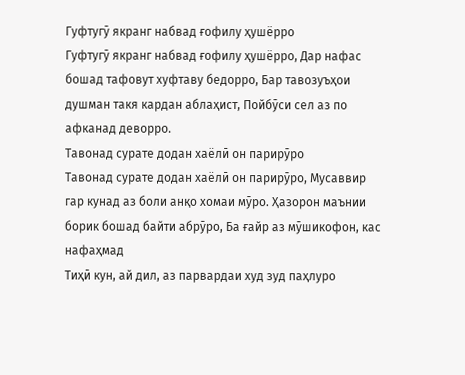Гуфтугӯ якранг набвад ғофилу ҳушёрро
Гуфтугӯ якранг набвад ғофилу ҳушёрро, Дар нафас бошад тафовут хуфтаву бедорро, Бар тавозуъҳои душман такя кардан аблаҳист, Пойбӯси сел аз по афканад деворро.
Тавонад сурате додан хаёлӣ он парирӯро
Тавонад сурате додан хаёлӣ он парирӯро, Мусаввир гар кунад аз боли анқо хомаи мӯро. Ҳазорон маънии борик бошад байти абрӯро, Ба ғайр аз мӯшикофон, кас нафаҳмад
Тиҳӣ кун, ай дил, аз парвардаи худ зуд паҳлуро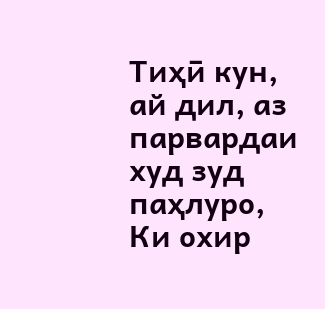Тиҳӣ кун, ай дил, аз парвардаи худ зуд паҳлуро, Ки охир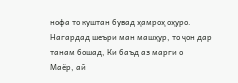нофа то куштан бувад ҳамроҳ оҳуро. Нагардад шеъри ман машҳур, то ҷон дар танам бошад, Ки баъд аз марги о
Маёр, ай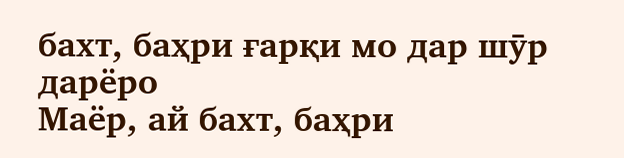бахт, баҳри ғарқи мо дар шӯр дарёро
Маёр, ай бахт, баҳри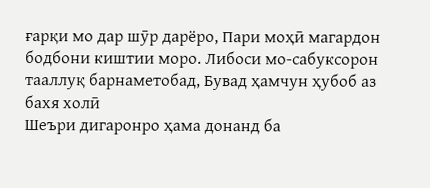ғарқи мо дар шӯр дарёро, Пари моҳӣ магардон бодбони киштии моро. Либоси мо-сабуксорон тааллуқ барнаметобад, Бувад ҳамчун ҳубоб аз бахя холӣ
Шеъри дигаронро ҳама донанд ба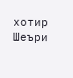хотир
Шеъри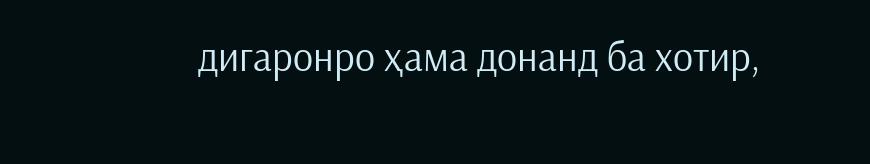дигаронро ҳама донанд ба хотир,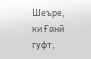Шеъре, ки Ғанӣ гуфт,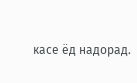касе ёд надорад.